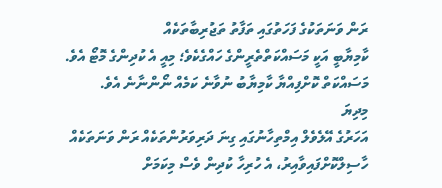ރަން ވަނަތަކުގެ ފަހަތުގައި ތަފާތު ތަޖުރިބާތަކެއް
ކާމިޔާބީ އަކީ މަސައްކަތްތެރީންގެ ހައްގެކެވެ؛ މިއީ އެ ކުދިންގެ މޮޓޯ އެވެ.
މަސައްކަތް ކޮށްފިއްޔާ ކާމިޔާބު ނުވާނެ ކަމެއް ނޯންނާނެ އެވެ.
މިދިޔަ
އަހަރުގެ އޭލެވެލް އިމްތިހާނުގައި ގިނަ ދަރިވަރުންތަކެއް ރަން ވަނަތަކެއް
ހާސިލްކޮށްފައިވާއިރު، އެ ހުރިހާ ކުދިން ވެސް މިކަމަށް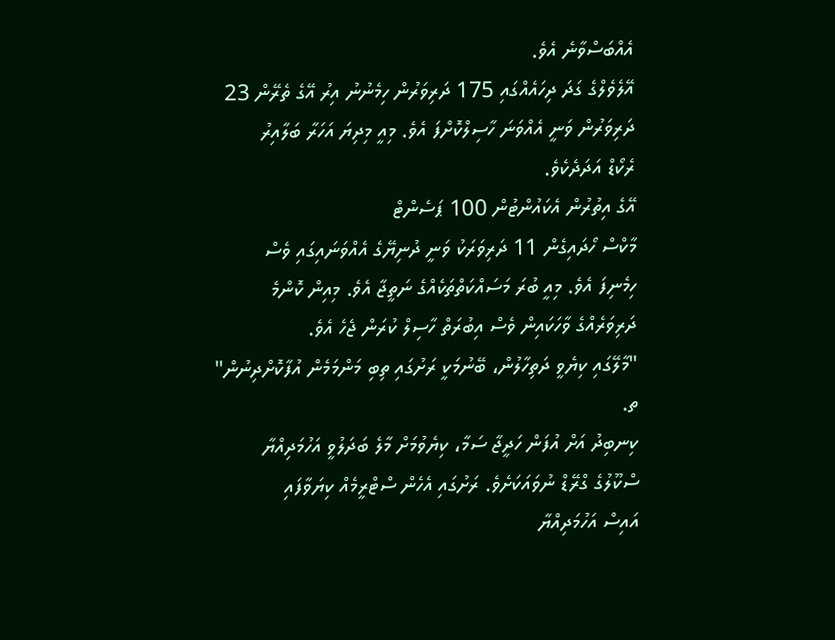އެއްބަސްވާނެ އެވެ.
އޭލެވެލްގެ ގަދަ ދިހައެއްގައި 175 ދަރިވަރުން ހިމެނުނު އިރު އޭގެ ތެރޭން 23
ދަރިވަރުން ވަނީ އެއްވަނަ ހާސިލްކޮށްފަ އެވެ. މިއީ މިދިޔަ އަހަރާ ބަލާއިރު
ރެކޯޑް އަދަދެކެވެ.
އޭގެ އިތުރުން އެކައުންޓުން 100 ޕަސެންޓް
މާކްސް ހޯދައިގެން 11 ދަރިވަރަކު ވަނީ ދުނިޔޭގެ އެއްވަނައިގައި ވެސް
ހިމެނިފަ އެވެ. މިއީ ބުރަ މަސައްކަތްތަކެއްގެ ނަތީޖާ އެވެ. މިއިން ކޮންމެ
ދަރިވަރެއްގެ ވާހަކައިން ވެސް އިބުރަތް ހާސިލް ކުރަން ޖެހެ އެވެ.
"މާލޭގައި ކިޔެވީ ދަތިހާލުން، ބޭނުމަކީ ރަށުގައި ތިބި މަންމަމެން އުފާކޮށްދިނުން"
ތ.
ކިނބިދު އަށް އުފަން ހަދީޖާ ސަމާ، ކިޔެވުމަށް މާލެ ބަދަލުވީ އަހުމަދިއްޔާ
ސްކޫލުގެ ގްރޭޑް ނުވައަކަށެވެ. ރަށުގައި އެހެން ސްޓްރީމެއް ކިޔަވާފައި
އައިސް އަހުމަދިއްޔާ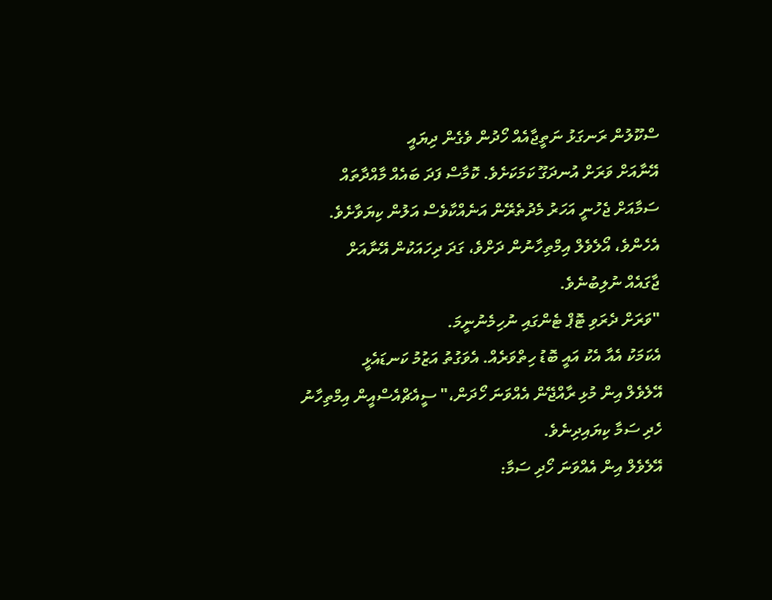ސްކޫލުން ރަނގަޅު ނަތީޖާއެއް ހޯދުން ވެގެން ދިޔައީ
އޭނާއަށް ވަރަށް އުނދަގޫ ކަމަކަށެވެ. ކޮމާސް ފަދަ ބައެއް މާއްދާތައް
ސަމާއަށް ޖެހުނީ އަހަރު މެދުތެރޭން އަނެއްކާވެސް އަލުން ކިޔަވާށެވެ.
އެހެންވެ، އޯލެވެލް އިމްތިހާނުން ދަށްވެ، ގަދަ ދިހައަކުން އޭނާއަށް
ޖާގައެއް ނުލިބުނެވެ.
"ވަރަށް ދެރަވި ޓޮޕް ޓެންގައި ނުހިމެނުނީމަ.
އެކަމަކު އެއާ އެކު އައީ ބޮޑު ހިތްވަރެއް. އެވަގުތު އަޒުމު ކަނޑައެޅީ
އޭލެވެލް އިން މުޅި ރާއްޖޭން އެއްވަނަ ހޯދަން،" ސީއެޗްއެސްއީން އިމްތިހާނު
ހެދި ސަމާ ކިޔައިދިނެވެ.
އޭލެވެލް އިން އެއްވަނަ ހޯދި ސަމާ: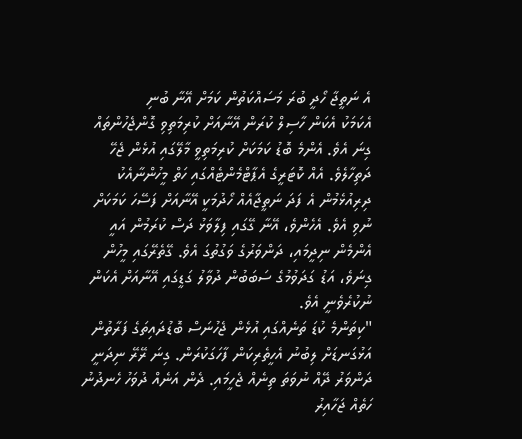އެ ނަތީޖާ ހޯދީ ބުރަ މަސައްކަތުން ކަމަށް އޭނާ ބުނި
އެކަމަކު އެކަން ހާސިލް ކުރަން އޭނާއަށް ކުރިމަތިވި ގޮންޖެހުންތައް ގިނަ އެވެ. އެންމެ ބޮޑު ކަމަކަށް ކުރިމަތިވީ މާލޭގައި އުޅެން ޖެހޭ ދަތިހާލެވެ. އެއް ކޮޓަރީގެ އެޕާޓްމެންޓެއްގައި ހަތް މީހުންނާއެކު ދިރިއުޅެމުން އެ ފަދަ ނަތީޖާއެއް ހޯދުމަކީ އޭނާއަށް ފަސޭހަ ކަމަކަށް ނުވި އެވެ. އެހެންވެ، އޭނާ ގޭގައި ފިލާވަޅު ދަސް ކުރަމުން އައީ އެންމެން ނިދީމައި، ދަންވަރުގެ ވަގުތުގަ އެވެ. ގޭތެރޭގައި މީހުން ގިނަވެ، އަޑު ގަދަވުމުގެ ސަބަބުން ދުވާލު ގަޑީގައި އޭނާއަށް އެކަން ނުކުރެވެނީ އެވެ.
"ކިތަންމެ ކުޑަ ތަނެއްގައި އުޅެން ޖެހުނަސް ބޮޑުދައިތަގެ ފަރާތުން އަޅުގަނޑަށް ލިބުނު އެހީތެރިކަން ފާހަގަކުރަން. ގިނަ ރޭރޭ ނިދަނީ ދަންވަރު ދޭއް ނުވަތަ ތިނެއް ޖެހީމައި. ދެން އަނެއް ދުވަހު ހެނދުނު ހަތެއް ޖަހާއިރު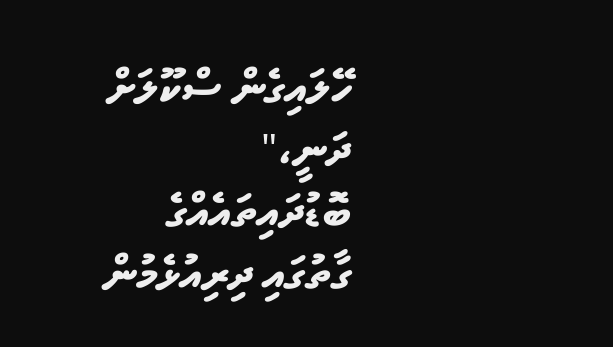ހޭލައިގެން ސްކޫލަށް ދަނީ،" ބޮޑުދައިތައެއްގެ ގާތުގައި ދިރިއުޅެމުން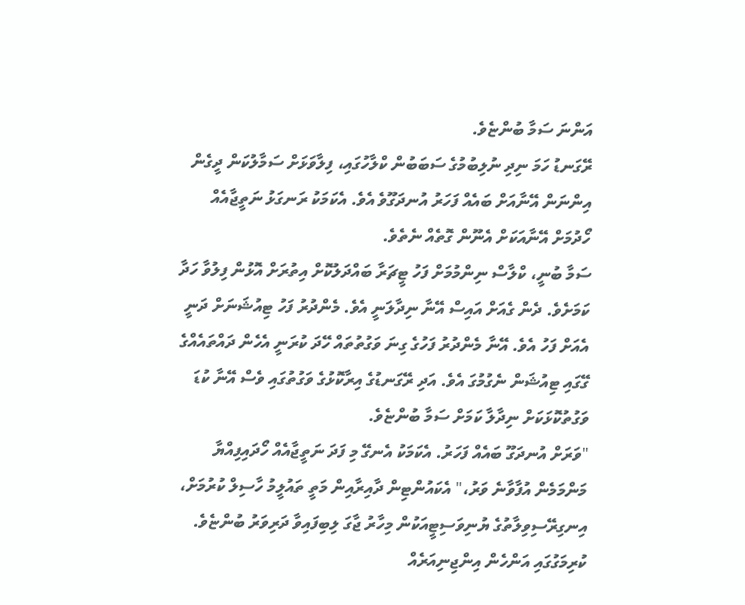އަންނަ ސަމާ ބުންޏެވެ.
ރޭގަނޑު ހަމަ ނިދި ނުލިބުމުގެ ސަބަބުން ކްލާހުގައި، ފިލާވަޅަށް ސަމާލުކަން ދީގެން އިންނަން އޭނާއަށް ބައެއް ފަހަރު އުނދަގޫވެ އެވެ. އެކަމަކު ރަނގަޅު ނަތީޖާއެއް ހޯދުމަށް އޭނާއަކަށް އެނޫން ގޮތެއް ނެތެވެ.
ސަމާ ބުނީ، ކްލާސް ނިންމުމަށް ފަހު ޓީޗަރާ ބައްދަލުކޮށް އިތުރަށް އޮޅުން ފިލުވާ ހަދާ ކަމަށެވެ. ދެން ގެއަށް އައިސް އޭނާ ނިދާލަނީ އެވެ. މެންދުރު ފަހު ޓިއުޝަނަށް ދަނީ އެއަށް ފަހު އެވެ. އޭނާ މެންދުރު ފަހުގެ ގިނަ ވަގުތުތައް ހޭދަ ކުރަނީ އެހެން ދައްތައެއްގެ ގޭގައި ޓިއުޝަން ނެގުމުގަ އެވެ. އަދި ރޭގަނޑުގެ އިރާކޮޅުގެ ވަގުތުގައި ވެސް އޭނާ ކުޑަ ވަގުތުކޮޅަކަށް ނިދާލާ ކަމަށް ސަމާ ބުންޏެވެ.
"ވަރަށް އުނދަގޫ ބައެއް ފަހަރު. އެކަމަކު އެނގޭ މި ފަދަ ނަތީޖާއެއް ހޯދައިފިއްޔާ މަންމަމެން އުފާވާނެ ވަރު،" އެކައުންޓިން ދާއިރާއިން މަތީ ތައުލީމު ހާސިލް ކުރުމަށް، އިނގިރޭސިވިލާތުގެ ޔުނިވަސިޓީއަކުން މިހާރު ޖާގަ ލިބިފައިވާ ދަރިވަރު ބުންޏެވެ.
ކުރިމަގުގައި އަންހެން އިންޖިނިއަރެއް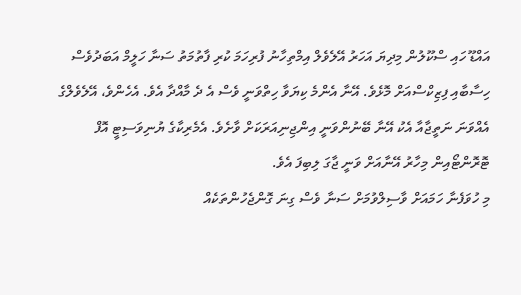އައްޑޫ ހައި ސްކޫލުން މިދިޔަ އަހަރު އޭލެވެލް އިމްތިހާނު ފުރިހަމަ ކުރި ފާތުމަތު ސަނާ ހަލީމް އަބަދުވެސް ހިސާބާއި ފިޒިކްސްއަށް މޮޅެވެ. އޭނާ އެންމެ ކިޔަވާ ހިތްވަނީ ވެސް އެ ދެ މާއްދާ އެވެ. އެހެންވެ، އޭލެވެލްގެ އެއްވަނަ ނަތީޖާއާ އެކު އޭނާ ބޭނުންވަނީ އިންޖިނިއަރަކަށް ވާށެވެ. އެމެރިކާގެ ޔުނިވަސިޓީ އޮފް ޓޮރޮންޓޯއިން މިހާރު އޭނާއަށް ވަނީ ޖާގަ ލިބިފަ އެވެ.
މި ހުވަފެނާ ހަމައަށް ވާސިލްވުމަށް ސަނާ ވެސް ގިނަ ގޮންޖެހުންތަކެއް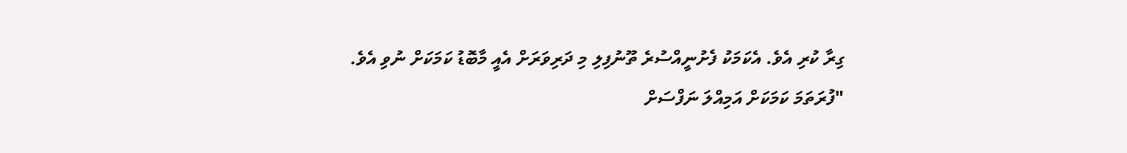ގިރާ ކުރި އެވެ. އެކަމަކު ފެށުނީއްސުރެ ތޫނުފިލި މި ދަރިވަރަށް އެއީ މާބޮޑު ކަމަކަށް ނުވި އެވެ.
"ފުރަތަމަ ކަމަކަށް އަމިއްލަ ނަފްސަށް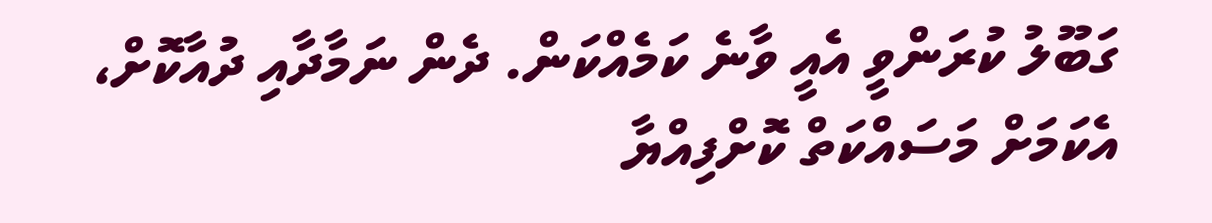ގަބޫލު ކުރަންވީ އެއީ ވާނެ ކަމެއްކަން. ދެން ނަމާދާއި ދުއާކޮށް، އެކަމަށް މަސައްކަތް ކޮށްފިއްޔާ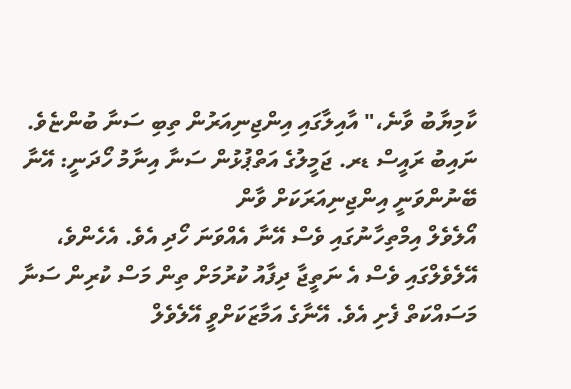ކާމިޔާބު ވާނެ،" އާއިލާގައި އިންޖިނިއަރުން ތިބި ސަނާ ބުންޏެވެ.
ނައިބު ރައީސް ޑރ. ޖަމީލުގެ އަތްޕުޅުން ސަނާ އިނާމު ހޯދަނީ: އޭނާ ބޭނުންވަނީ އިންޖިނިއަރަކަށް ވާން
އޯލެވެލް އިމްތިހާނުގައި ވެސް އޭނާ އެއްވަނަ ހޯދި އެވެ. އެހެންވެ، އޭލެވެލްގައި ވެސް އެ ނަތީޖާ ދިފާއު ކުރުމަށް ތިން މަސް ކުރިން ސަނާ މަސައްކަތް ފެށި އެވެ. އޭނާގެ އަމާޒަކަށްވީ އޭލެވެލް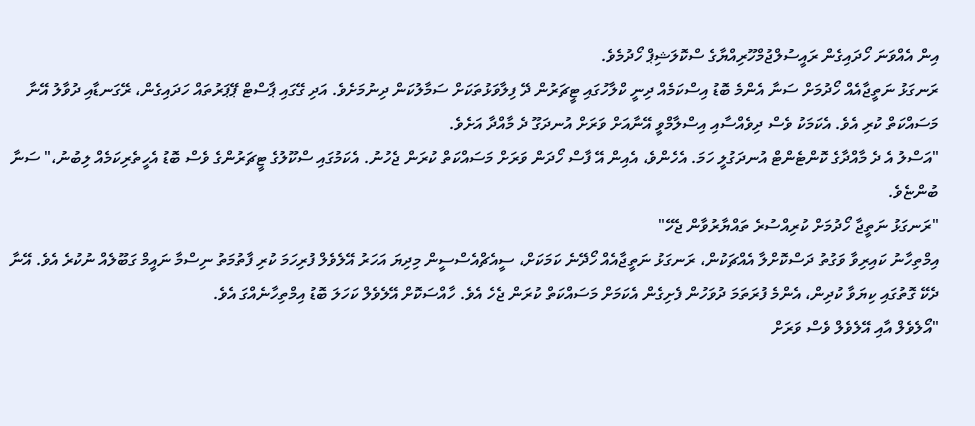އިން އެއްވަނަ ހޯދައިގެން ރައީސުލްޖުމްހޫރިއްޔާގެ ސްކޮލަޝިޕް ހޯދުމެވެ.
ރަނގަޅު ނަތީޖާއެއް ހޯދުމަށް ސަނާ އެންމެ ބޮޑު އިސްކަމެއް ދިނީ ކްލާހުގައި ޓީޗަރުން ދޭ ފިލާވަޅުތަކަށް ސަމާލުކަން ދިނުމަށެވެ. އަދި ގޭގައި ޕާސްޓް ޕޭޕަރުތައް ހަދައިގެން، ރޭގަނޑާއި ދުވާލު އޭނާ މަސައްކަތް ކުރި އެވެ. އެކަމަކު ވެސް ދިވެއްސާއި އިސްލާމްވީ އޭނާއަށް ވަރަށް އުނދަގޫ ދެ މާއްދާ އަށެވެ.
"އަސްލު އެ ދެ މާއްދާގެ ކޮންޓެންޓް އުނދަގުލީ ހަމަ. އެހެންވެ، އެއިން އޭ ފާސް ހޯދަން ވަރަށް މަސައްކަތް ކުރަން ޖެހުނު. އެކަމުގައި ސްކޫލުގެ ޓީޗަރުންގެ ވެސް ބޮޑު އެހީތެރިކަމެއް ލިބުނު،" ސަނާ ބުންޏެވެ.
"ރަނގަޅު ނަތީޖާ ހޯދުމަށް ކުރިއްސުރެ ތައްޔާރުވާން ޖެހޭ"
އިމްތިހާނު ކައިރިވާ ވަގުތު ދަސްކޮށްލާ އެއްޗަކުން، ރަނގަޅު ނަތީޖާއެއް ހޯދޭނެ ކަމަކަށް، ސީއެޗްއެސްސީން މިދިޔަ އަހަރު އޭލެވެލް ފުރިހަމަ ކުރި ފާތުމަތު ނިސްމާ ނައީމް ގަބޫލެއް ނުކުރެ އެވެ. އޭނާ ދެކޭ ގޮތުގައި ކިޔަވާ ކުދިން، އެންމެ ފުރަތަމަ ދުވަހުން ފެށިގެން އެކަމަށް މަސައްކަތް ކުރަން ޖެހެ އެވެ. ހާއްސަކޮށް އޭލެވެލް ކަހަލަ ބޮޑު އިމްތިހާނެއްގަ އެވެ.
"އޯލެވެލް އާއި އޭލެވެލް ވެސް ވަރަށް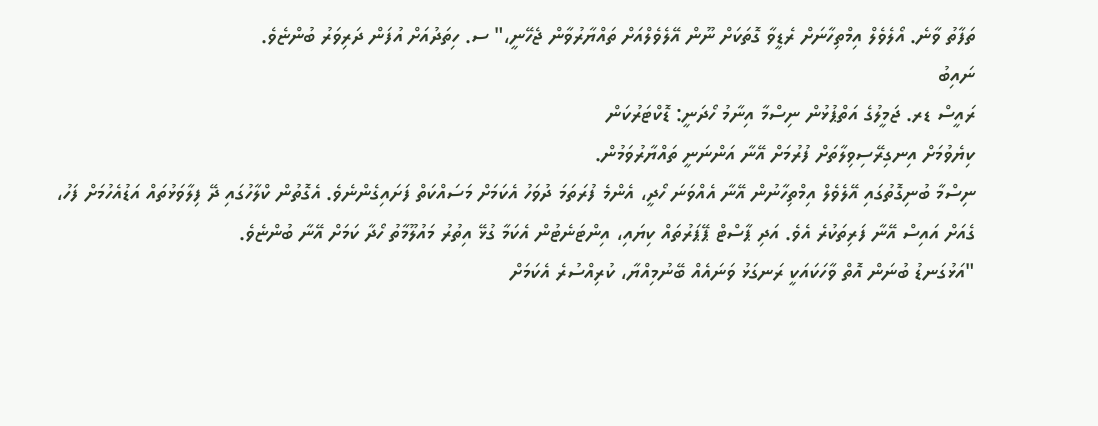ތަފާތު ވާނެ. އޯލެވެލް އިމްތިހާނަށް ރެޑީވާ ގޮތަކަށް ނޫން އޭލެވެލްއަށް ތައްޔާރުވާން ޖެހޭނީ،" ސ. ހިތަދުއަށް އުފަން ދަރިވަރު ބުންޏެވެ.
ނައިބު
ރައީސް ޑރ. ޖަމީލުގެ އަތްޕުޅުން ނިސްމާ އިނާމު ހޯދަނީ: ޑޮކްޓަރުކަން
ކިޔެވުމަށް އިނގިރޭސިވިލާތަށް ފުރުމަށް އޭނާ އަންނަނީ ތައްޔާރުވަމުން.
ނިސްމާ ބުނިގޮތުގައި އޭލެވެލް އިމްތިހާނުން އޭނާ އެއްވަނަ ހޯދީ، އެންމެ ފުރަތަމަ ދުވަހު އެކަމަށް މަސައްކަތް ފަށައިގެންނެވެ. އެގޮތުން ކްލާހުގައި ދޭ ފިލާވަޅުތައް އަޑުއެހުމަށް ފަހު، ގެއަށް އައިސް އޭނާ ފަރިތަކުރެ އެވެ. އަދި ޕާސްޓް ޕޭޕަރުތައް ކިޔައި، އިންޓަނެޓުން އެކަމާ ގުޅޭ އިތުރު މައުލޫމާތު ހޯދާ ކަމަށް އޭނާ ބުންޏެވެ.
"އަޅުގަނޑު ބުނަން އޮތް ވާހަކައަކީ ރަނގަޅު ވަނައެއް ބޭނުމިއްޔާ، ކުރިއްސުރެ އެކަމަށް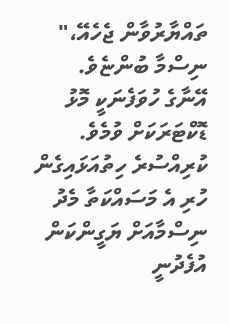ތައްޔާރުވާން ޖެހެއޭ،" ނިސްމާ ބުންޏެވެ.
އޭނާގެ ހުވަފެނަކީ މޮޅު ޑޮކްޓަރަކަށް ވުމެވެ. ކުރިއްސުރެ ހިތުއަޅައިގެން ހުރި އެ މަސައްކަތާ މެދު ނިސްމާއަށް ޔަގީންކަން އުފެދުނީ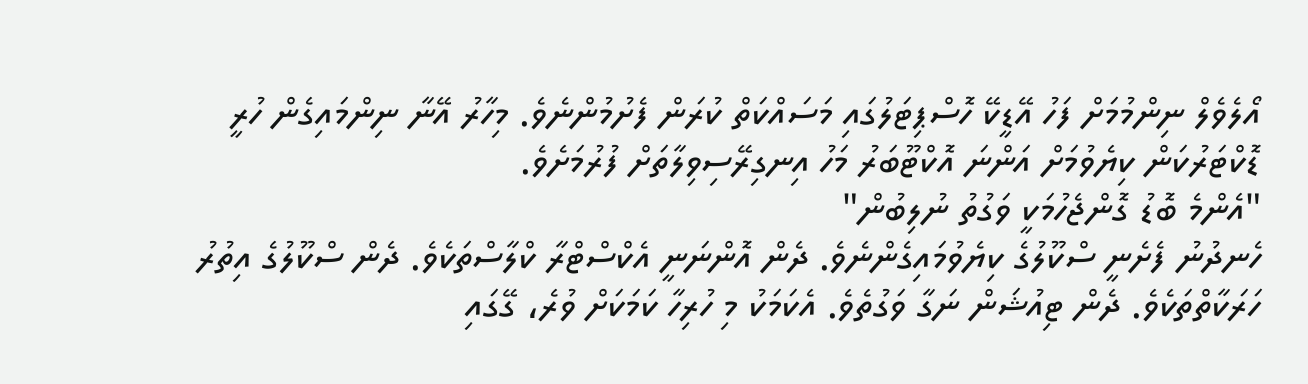އޯލެވެލް ނިންމުމަށް ފަހު އޭޑީކޭ ހޮސްޕިޓަލުގައި މަސައްކަތް ކުރަން ފެށުމުންނެވެ. މިހާރު އޭނާ ނިންމައިގެން ހުރީ ޑޮކްޓަރުކަން ކިޔެވުމަށް އަންނަ އޮކްޓޫބަރު މަހު އިނގިރޭސިވިލާތަށް ފުރުމަށެވެ.
"އެންމެ ބޮޑު ގޮންޖެހުމަކީ ވަގުތު ނުލިބުން"
ހެނދުނު ފެށެނީ ސްކޫލުގެ ކިޔެވުމައިގެންނެވެ. ދެން އޮންނަނީ އެކްސްޓްރާ ކްލާސްތަކެވެ. ދެން ސްކޫލުގެ އިތުރު ހަރަކާތްތަކެވެ. ދެން ޓިއުޝަން ނަގާ ވަގުތެވެ. އެކަމަކު މި ހުރިހާ ކަމަކަށް ވުރެ، ގޭގައި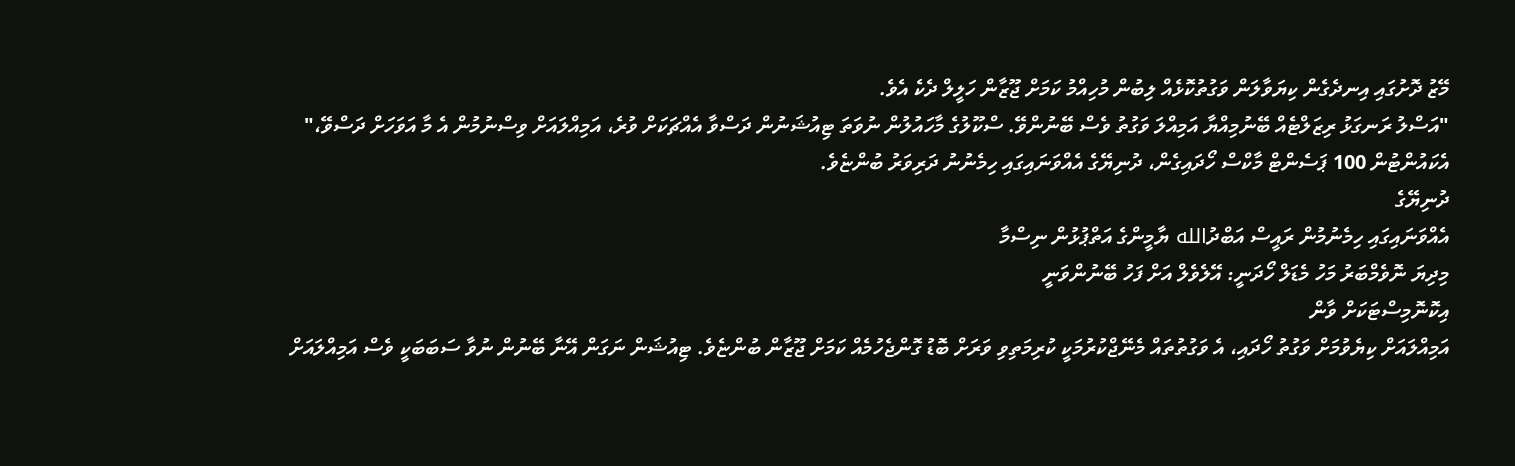މޭޒު ދޮށުގައި އިނދެގެން ކިޔަވާލަން ވަގުތުކޮޅެއް ލިބުން މުހިއްމު ކަމަށް ޖޫޒާން ހަލީލް ދެކެ އެވެ.
"އަސްލު ރަނގަޅު ރިޒަލްޓެއް ބޭނުމިއްޔާ އަމިއްލަ ވަގުތު ވެސް ބޭނުންވޭ. ސްކޫލުގެ މާހައުލުން ނުވަތަ ޓިއުޝަނުން ދަސްވާ އެއްޗަކަށް ވުރެ، އަމިއްލައަށް ވިސްނުމުން އެ މާ އަވަހަށް ދަސްވޭ،" އެކައުންޓުން 100 ޕަސެންޓް މާކްސް ހޯދައިގެން، ދުނިޔޭގެ އެއްވަނައިގައި ހިމެނުނު ދަރިވަރު ބުންޏެވެ.
ދުނިޔޭގެ
އެއްވަނައިގައި ހިމެނުމުން ރައީސް އަބްދުالله ޔާމީންގެ އަތްޕުޅުން ނިސްމާ
މިދިޔަ ނޮވެމްބަރު މަހު މެޑަލް ހޯދަނީ: އޭލެވެލް އަށް ފަހު ބޭނުންވަނީ
އިކޮނޮމިސްޓަކަށް ވާން
އަމިއްލައަށް ކިޔެވުމަށް ވަގުތު ހޯދައި، އެ ވަގުތުތައް މެނޭޖްކުރުމަކީ ކުރިމަތިވި ވަރަށް ބޮޑު ގޮންޖެހުމެއް ކަމަށް ޖޫޒާން ބުންޏެވެ. ޓިއުޝަން ނަގަން އޭނާ ބޭނުން ނުވާ ސަބަބަކީ ވެސް އަމިއްލައަށް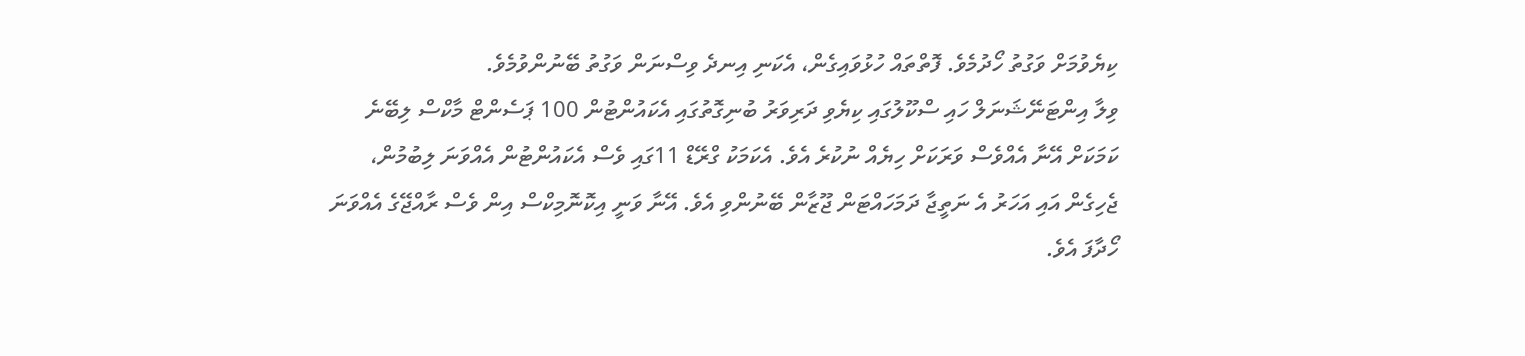ކިޔެވުމަށް ވަގުތު ހޯދުމެވެ. ފޮތްތައް ހުޅުވައިގެން، އެކަނި އިނދެ ވިސްނަން ވަގުތު ބޭނުންވުމެވެ.
ވިލާ އިންޓަނޭޝަނަލް ހައި ސްކޫލުގައި ކިޔެވި ދަރިވަރު ބުނިގޮތުގައި އެކައުންޓުން 100 ޕަސެންޓް މާކްސް ލިބޭނެ ކަމަކަށް އޭނާ އެއްވެސް ވަރަކަށް ހިޔެއް ނުކުރެ އެވެ. އެކަމަކު ގްރޭޑް 11ގައި ވެސް އެކައުންޓުން އެއްވަނަ ލިބުމުން، ޖެހިގެން އައި އަހަރު އެ ނަތީޖާ ދަމަހައްޓަން ޖޫޒާން ބޭނުންވި އެވެ. އޭނާ ވަނީ އިކޮނޮމިކްސް އިން ވެސް ރާއްޖޭގެ އެއްވަނަ ހޯދާފަ އެވެ.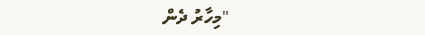"މިހާރު ދެން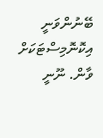ބޭނުންވަނީ އިކޮނޮމިސްޓަކަށް ވާން. ނޫނީ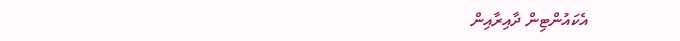އެކައުންޓިން ދާއިރާއިން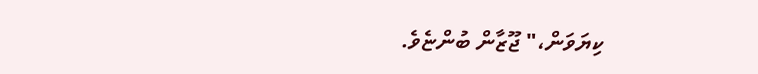ކިޔަވަން،" ޖޫޒާން ބުންޏެވެ.